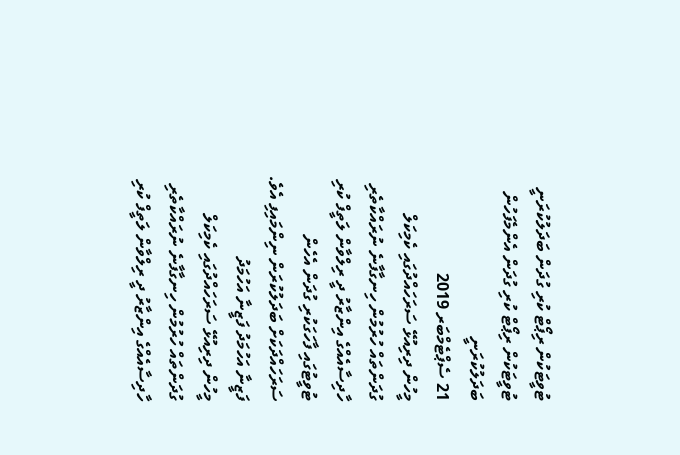ޓުވީޓަކުން ރިޕޯޓް ކުރި ގުދަން ބަދަލުކުރަނީ
ޓުވީޓަކުން ރިޕޯޓް ކުރި ގުދަން އެންމެފަހުން ބަދަލުކުރަނީ
21 ސެޕްޓެމްބަރ 2019
މީހުން ދިރިއުޅޭ ސަރަހައްދުގައި ކެމިކަލް ގުދަންތައް ހުރުމުން ހިނގާފާނެ ނުރައްކާތެރި ހާދިސާއެއްގެ އިންޒާރު ދީ ރިލްވާން ލަތީފް ކުރި ޓުވީޓުގައި ފާހަގަކުރި ގުދަން އެހެން ސަރަހައްދަކަށް ބަދަލުކުރަން ނިންމައިފި އެވެ.
ފަޒީނާ އަހުމަދު ފަޒީނާ އަހުމަދު
މީހުން ދިރިއުޅޭ ސަރަހައްދުގައި ކެމިކަލް ގުދަންތައް ހުރުމުން ހިނގާފާނެ ނުރައްކާތެރި ހާދިސާއެއްގެ އިންޒާރު ދީ ރިލްވާން ލަތީފް ކުރި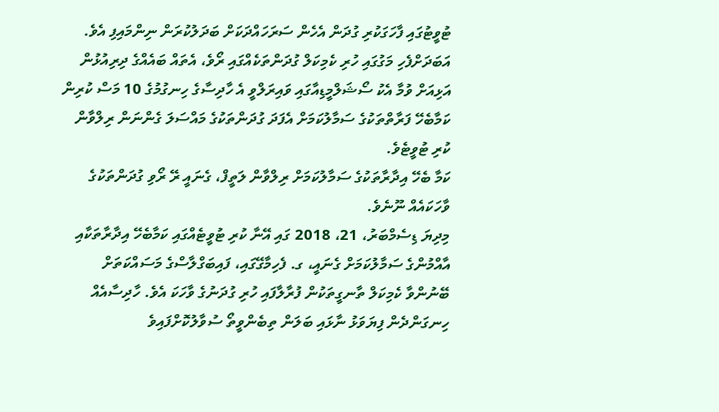ޓުވީޓުގައި ފާހަގަކުރި ގުދަން އެހެން ސަރަހައްދަކަށް ބަދަލުކުރަން ނިންމައިފި އެވެ.
އަބަދަށްފެހި މަގުގައި ހުރި ކެމިކަލް ގުދަންތަކެއްގައި ރޯވެ، އެތައް ބައެއްގެ ދިރިއުޅުން އަޅިއަށް ވުމާ އެކު ސޯޝަލްމީޑިއާގައި ވައިރަލްވީ އެ ހާދިސާގެ ހިނގުމުގެ 10 މަސް ކުރިން ކަމާބެހޭ ފަރާތްތަކުގެ ސަމާލުކަމަށް އެފަދަ ގުދަންތަކުގެ މައްސަލަ ގެންނަން ރިލްވާން ކުރި ޓުވީޓެވެ.
ކަމާ ބެހޭ އިދާރާތަކުގެ ސަމާލުކަމަށް ރިލްވާން ލަތީފް، ގެނައީ ރޭ ރޯވި ގުދަންތަކުގެ ވާހަކައެއް ނޫނެވެ.
މިދިޔަ ޑިސެމްބަރު، 21، 2018 ގައި އޭނާ ކުރި ޓުވީޓެއްގައި ކަމާބެހޭ އިދާރާތަކާއި އާއްމުންގެ ސަމާލުކަމަށް ގެނައީ، ގ. ފެހިމާގޭގައި، ފައިބަގްލާސްގެ މަސައްކަތަށް ބޭނުންވާ ކެމިކަލް ތާނގީތަކުން ފުރާލާފައި ހުރި ގުދަނުގެ ވާހަކަ އެވެ. ހާދިސާއެއް ހިނގަންދެން ފިޔަވަޅު ނާޅައި ބަލަން ތިބެންވީތޯ ސުވާލުކޮށްފައިވެ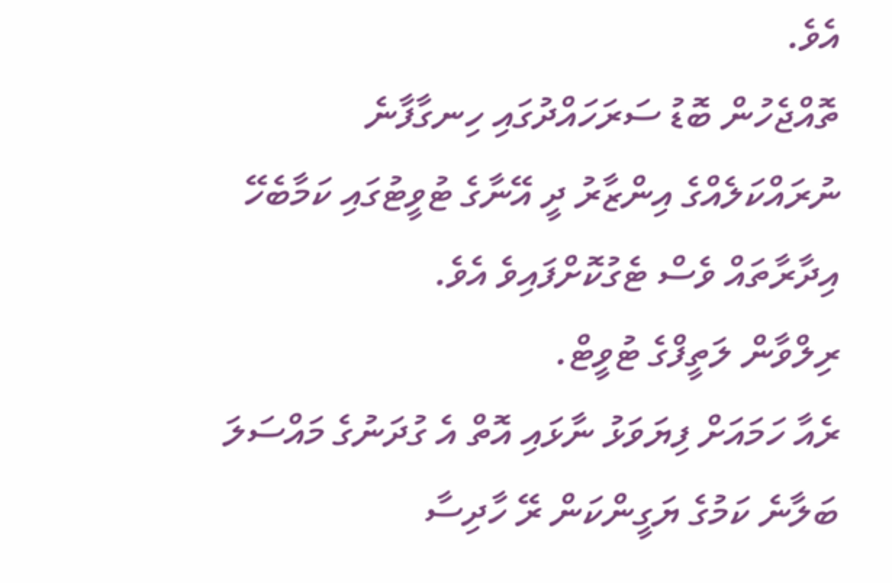އެވެ.
ތޮއްޖެހުން ބޮޑު ސަރަހައްދުގައި ހިނގާފާނެ ނުރައްކަލެއްގެ އިންޒާރު ދީ އޭނާގެ ޓުވީޓުގައި ކަމާބެހޭ އިދާރާތައް ވެސް ޓެގުކޮށްފައިވެ އެވެ.
ރިލްވާން ލަތީފްގެ ޓުވީޓް.
ރެއާ ހަމައަށް ފިޔަވަޅު ނާޅައި އޮތް އެ ގުދަނުގެ މައްސަލަ ބަލާނެ ކަމުގެ ޔަގީންކަން ރޭ ހާދިސާ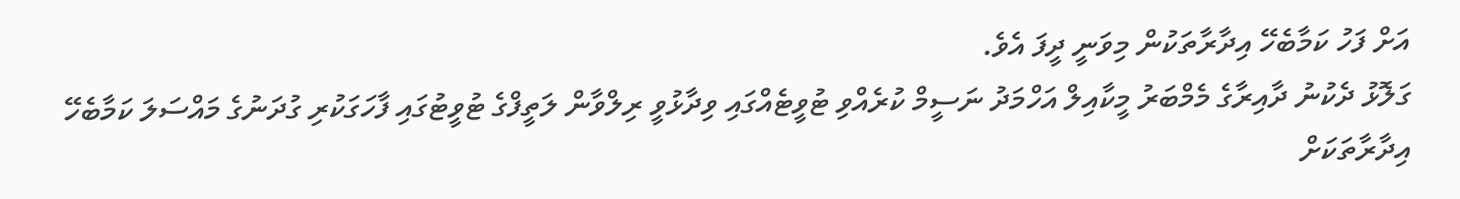އަށް ފަހު ކަމާބެހޭ އިދާރާތަކުން މިވަނީ ދީފަ އެވެ.
ގަލޮޅު ދެކުނު ދާއިރާގެ މެމްބަރު މީކާއިލް އަހްމަދު ނަސީމް ކުރެއްވި ޓުވީޓެއްގައި ވިދާޅުވީ ރިލްވާން ލަތީފްގެ ޓުވީޓުގައި ފާހަގަކުރި ގުދަނުގެ މައްސަލަ ކަމާބެހޭ އިދާރާތަކަށް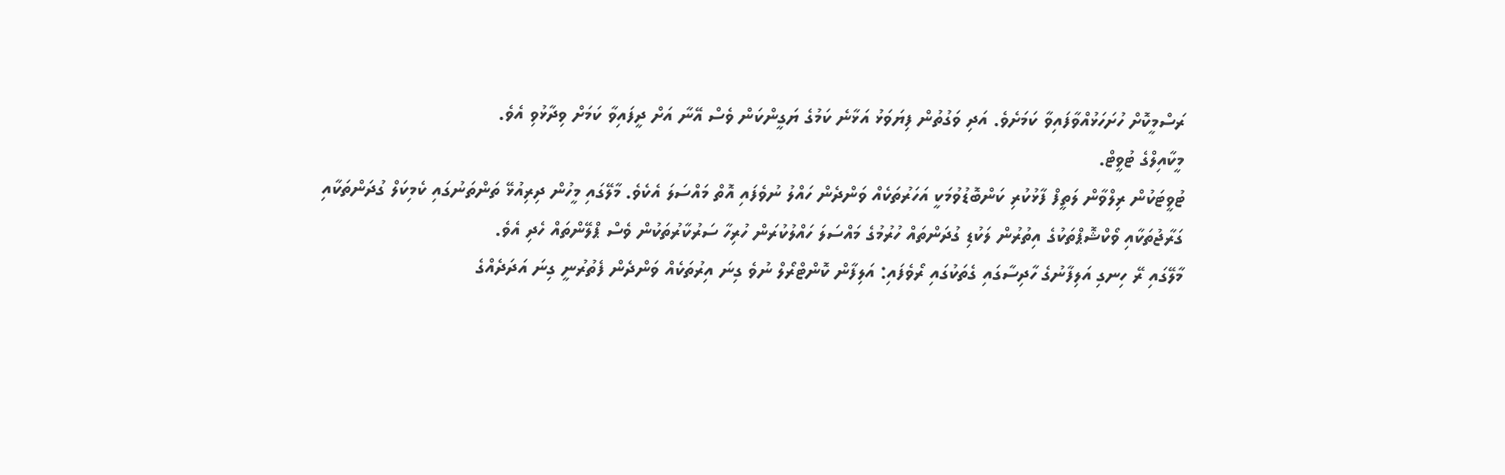ރަސްމީކޮށް ހުށަހަޅުއްވާފައިވާ ކަމަށެވެ. އަދި ވަގުތުން ފިޔަވަޅު އަޅާނެ ކަމުގެ ޔަގީންކަން ވެސް އޭނާ އަށް ދީފައިވާ ކަމަށް ވިދާޅުވި އެވެ.
މީކާއިލްގެ ޓުވީޓް.
ޓުވީޓަކުން ރިލްވާން ލަތީފް ފާޅުކުރި ކަންބޮޑުވުމަކީ އަހަރުތަކެއް ވަންދެން ހައްލު ނުވެފައި އޮތް މައްސަލަ އެކެވެ. މާލޭގައި މީހުން ދިރިއުޅޭ ތަންތަނުގައި ކެމިކަލް ގުދަންތަކާއި ގަރާޖުތަކާއި ވޯކްޝޮޕްތަކުގެ އިތުރުން ލަކުޑި ގުދަންތައް ހުރުމުގެ މައްސަލަ ހައްލުކުރަން ހުރިހާ ސަރުކާރުތަކުން ވެސް ޕްލޭންތައް ހެދި އެވެ.
މާލޭގައި ރޭ ހިނގި އަލިފާނުގެ ހާދިސާގައި ގެތަކުގައި ރޯވެފައި: އަލިފާން ކޮންޓްރޯލް ނުވެ ގިނަ އިރުތަކެއް ވަންދެން ފެތުރުނީ ގިނަ އަދަދެއްގެ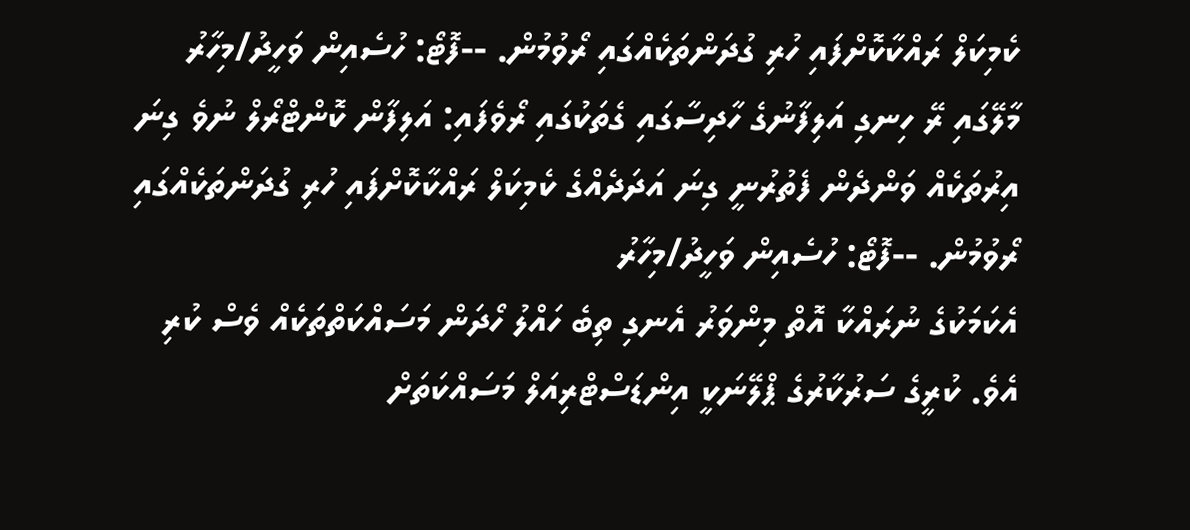ކެމިކަލް ރައްކާކޮށްފައި ހުރި ގުދަންތަކެއްގައި ރޯވުމުން. --ފޮޓޯ: ހުސެއިން ވަހީދު/މިހާރު
މާލޭގައި ރޭ ހިނގި އަލިފާނުގެ ހާދިސާގައި ގެތަކުގައި ރޯވެފައި: އަލިފާން ކޮންޓްރޯލް ނުވެ ގިނަ އިރުތަކެއް ވަންދެން ފެތުރުނީ ގިނަ އަދަދެއްގެ ކެމިކަލް ރައްކާކޮށްފައި ހުރި ގުދަންތަކެއްގައި ރޯވުމުން. --ފޮޓޯ: ހުސެއިން ވަހީދު/މިހާރު
އެކަމަކުގެ ނުރައްކާ އޮތް މިންވަރު އެނގި ތިބެ ހައްލު ހޯދަން މަސައްކަތްތަކެއް ވެސް ކުރި އެވެ. ކުރީގެ ސަރުކާރުގެ ޕްލޭނަކީ އިންޑަސްޓްރިއަލް މަސައްކަތަށް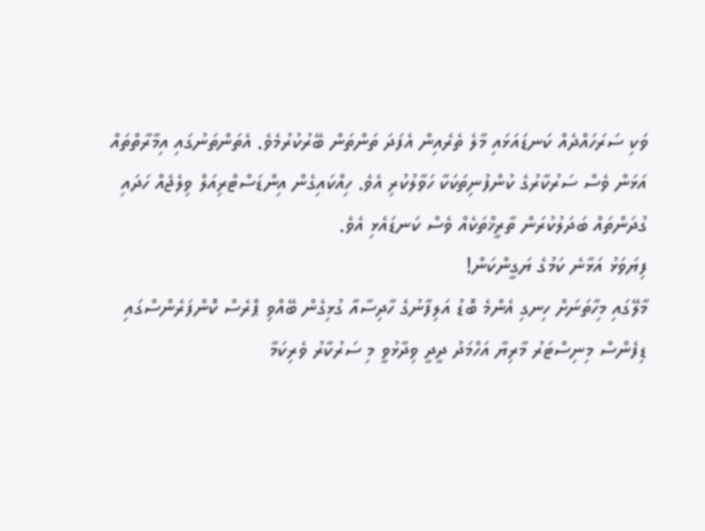ވަކި ސަރަހައްދެއް ކަނޑައަޅައި މާލެ ތެރެއިން އެފަދަ ތަންތަން ބޭރުކުރުމެވެ. އެތަންތަނުގައި އިމާރާތްތައް އަޅަން ވެސް ސަރުކާރުގެ ކުންފުނިތަކަކާ ހަވާލުކުރި އެވެ. ހިއްކައިގެން އިންޑަސްޓްރިއަލް ވިލެޖެއް ހަދައި ގުދަންތައް ބަދަލުކުރަން ތާރީޚްތަކެއް ވެސް ކަނޑައެޅި އެވެ.
ފިޔަވަޅު އަޅާނެ ކަމުގެ ޔަގީންކަން!
މާލޭގައި މިހާތަނަށް ހިނގި އެންމެ ބޮޑު އަލިފާނުގެ ހާދިސާއާ ގުޅިގެން ބޭއްވި ޕްރެސް ކޮންފަރެންސްގައި ޑިފެންސް މިނިސްޓަރު މާރިޔާ އަހްމަދު ދީދީ ވިދާޅުވީ މި ސަރުކާރު ވެރިކަމާ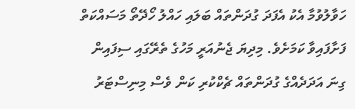ހަވާލުވުމާ އެކު އެފަދަ ގުދަންތައް ބަލައި ހައްލު ހޯދޭތޯ މަސައްކަތް ފަށާފައިވާ ކަމަށެވެ. މިދިޔަ ޖެނުއަރީ މަހުގެ ތެރޭގައި ސިފައިން ގިނަ އަދަދެއްގެ ގުދަންތައް ޗެކްކުރި ކަން ވެސް މިނިސްޓަރު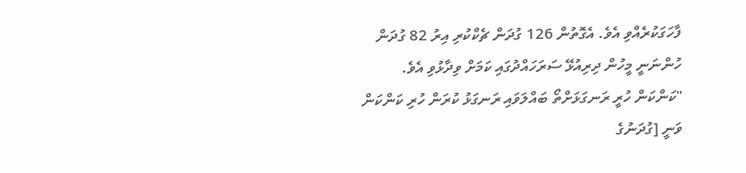ފާހަގަކުރެއްވި އެވެ. އެގޮތުން 126 ގުދަން ޗެކްކުރި އިރު 82 ގުދަން ހުންނަނީ މީހުން ދިރިއުޅޭ ސަރަހައްދުގައި ކަމަށް ވިދާޅުވި އެވެ.
"ކަންކަން ހުރީ ރަނގަޅަށްތޯ ބައްލަވައި ރަނގަޅު ކުރަން ހުރި ކަންކަން ވަނީ [ގުދަނުގެ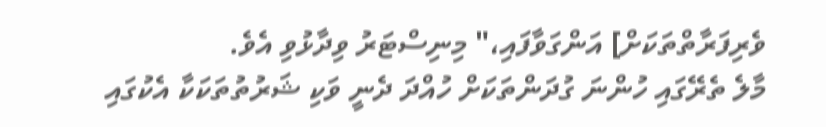ވެރިފަރާތްތަކަށް] އަންގަވާފައި،" މިނިސްޓަރު ވިދާޅުވި އެވެ.
މާލެ ތެރޭގައި ހުންނަ ގުދަންތަކަށް ހުއްދަ ދެނީ ވަކި ޝަރުތުތަކަކާ އެކުގައި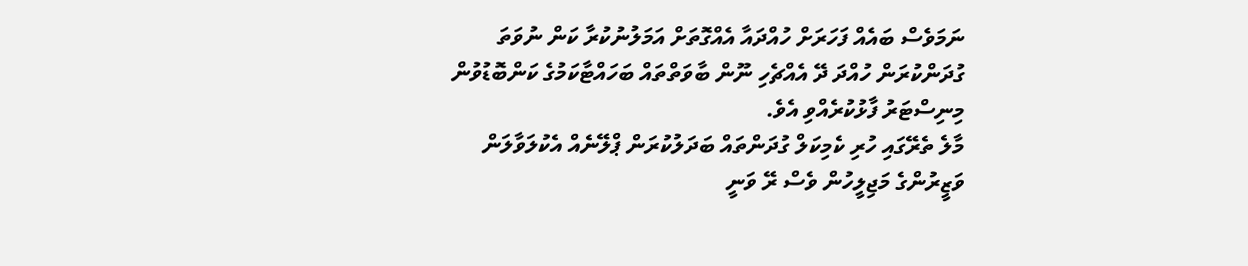ނަމަވެސް ބައެއް ފަހަރަށް ހުއްދައާ އެއްގޮތަށް އަމަލުނުކުރާ ކަން ނުވަތަ ގުދަންކުރަން ހުއްދަ ދޭ އެއްޗެހި ނޫން ބާވަތްތައް ބަހައްޓާކަމުގެ ކަންބޮޑުވުން މިނިސްޓަރު ފާޅުކުރެއްވި އެވެ.
މާލެ ތެރޭގައި ހުރި ކެމިކަލް ގުދަންތައް ބަދަލުކުރަން ޕްލޭނެއް އެކުލަވާލަން ވަޒީރުންގެ މަޖިލީހުން ވެސް ރޭ ވަނީ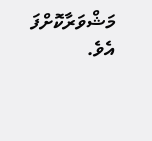މަޝްވަރާކޮށްފަ އެވެ.